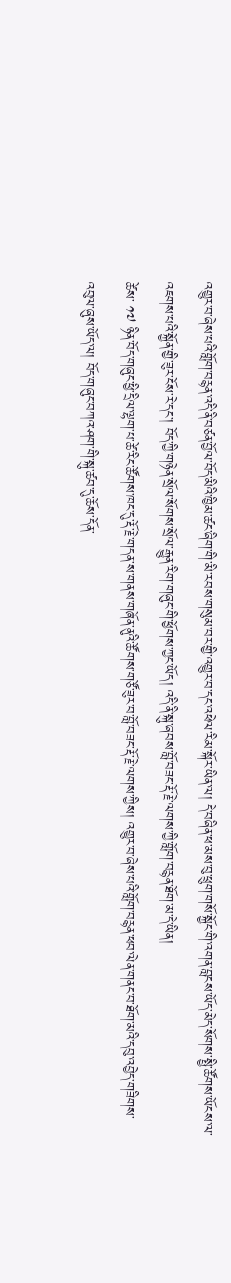འགྱུར་བ་ཞེས་པའི་གློག་བརྙན་འདི་ནི་བཙན་བྱོལ་བོད་མིའི་ཁྱིམ་ཚང་ཞིག་གི་མི་རབས་གསུམ་བར་གྱི་འགྱུར་བ་དང་འཕེལ་རིམ་སྐོར་ཡིན་ལ། དེ་བཞིན་ཕ་མས་བུ་ཕྲུག་གསོ་སྐྱོང་གི་འགན་བླངས་ཡོད་མེད་སོགས་སྤྱི་ཚོགས་ཡོངས་ལ་འཇགས་པའི་སྐྱོན་གྱི་ཟུར་ངོས་རེ་དང་། བོད་ཀྱི་གཉེན་སྲོལ་སོགས་སྲོལ་རྒྱུན་རིག་གཞུང་གི་ཕྱོགས་ཀྱང་ཡོད། འདི་ནི་སྐུ་ཞབས་བློ་བཟང་རྡོ་རྗེ་ལགས་ཀྱི་གློག་བརྙན་ཐོག་མ་དེ་ཡིན།
ཚེས་ ༡༧ ཉིན་བོད་གཞུང་ཕྱི་དྲིལ་ལྷག་པ་ཚེ་རིང་ཚོགས་ཁང་དུ་རྡོ་རྗེ་གདན་ས་གནས་གཞོན་ནུའི་ཚོགས་གཙོ་ཟུར་བ་བློ་བཟང་རྡོ་རྗེ་ལགས་ཀྱིས། འགྱུར་བ་ཞེས་པའི་གློག་བརྙན་ཕབ་ལེན་གནང་བ་ཐོག་མའི་དབུ་འབྱེད་གཟིགས་འབུལ་ཞུས་ཡོད་ལ། བོད་གཞུང་བཀའ་ཤག་གི་སྐུ་ཚབ་དུ་ཆོས་དོན་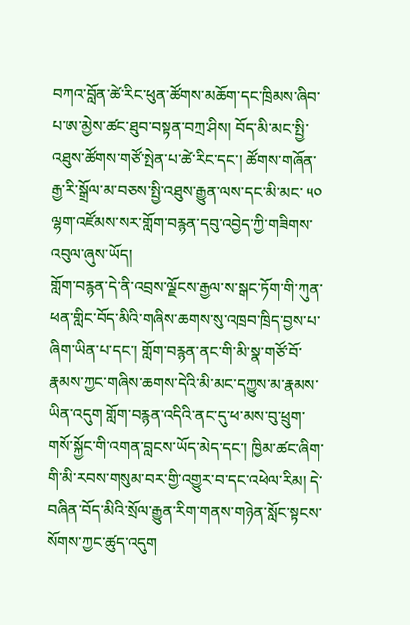བཀའ་བློན་ཚེ་རིང་ཕུན་ཚོགས་མཆོག་དང་ཁྲིམས་ཞིབ་པ་ཨ་མྱེས་ཚང་ཐུབ་བསྟན་བཀྲ་ཤིས། བོད་མི་མང་སྤྱི་འཐུས་ཚོགས་གཙོ་སྤེན་པ་ཚེ་རིང་དང་། ཚོགས་གཞོན་རྒྱ་རི་སྒྲོལ་མ་བཅས་སྤྱི་འཐུས་རྒྱུན་ལས་དང་མི་མང་ ༥༠ ལྷག་འཛོམས་སར་གློག་བརྙན་དབུ་འབྱེད་ཀྱི་གཟིགས་འབུལ་ཞུས་ཡོད།
གློག་བརྙན་དེ་ནི་འབྲས་ལྗོངས་རྒྱལ་ས་སྒང་ཏོག་གི་ཀུན་ཕན་གླིང་བོད་མིའི་གཞིས་ཆགས་སུ་འཁྲབ་ཁྲིད་བྱས་པ་ཞིག་ཡིན་པ་དང་། གློག་བརྙན་ནང་གི་མི་སྣ་གཙོ་བོ་རྣམས་ཀྱང་གཞིས་ཆགས་དེའི་མི་མང་དཀྱུས་མ་རྣམས་ཡིན་འདུག གློག་བརྙན་འདིའི་ནང་དུ་ཕ་མས་བུ་ཕྲུག་གསོ་སྐྱོང་གི་འགན་བླངས་ཡོད་མེད་དང་། ཁྱིམ་ཚང་ཞིག་གི་མི་རབས་གསུམ་བར་གྱི་འགྱུར་བ་དང་འཕེལ་རིམ། དེ་བཞིན་བོད་མིའི་སྲོལ་རྒྱུན་རིག་གནས་གཉེན་སློང་སྟངས་སོགས་ཀྱང་ཚུད་འདུག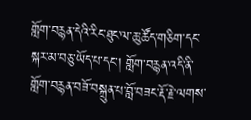གློག་བརྙན་དེའི་རིང་ཐུང་ལ་ཆུ་ཚོད་གཅིག་དང་སྐར་མ་བཅུ་ཡོད་པ་དང་། གློག་བརྙན་འདི་ནི་གློག་བརྙན་བཟོ་བསྐྲུན་པ་བློ་བཟང་རྡོ་རྗེ་ལགས་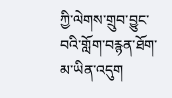ཀྱི་ལེགས་གྲུབ་བྱུང་བའི་གློག་བརྙན་ཐོག་མ་ཡིན་འདུག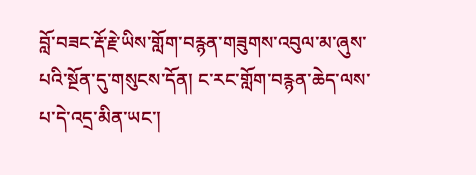བློ་བཟང་རྡོ་རྗེ་ཡིས་གློག་བརྙན་གཟུགས་འབུལ་མ་ཞུས་པའི་སྔོན་དུ་གསུངས་དོན། ང་རང་གློག་བརྙན་ཆེད་ལས་པ་དེ་འདྲ་མིན་ཡང་།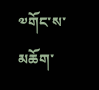༧གོང་ས་མཆོག་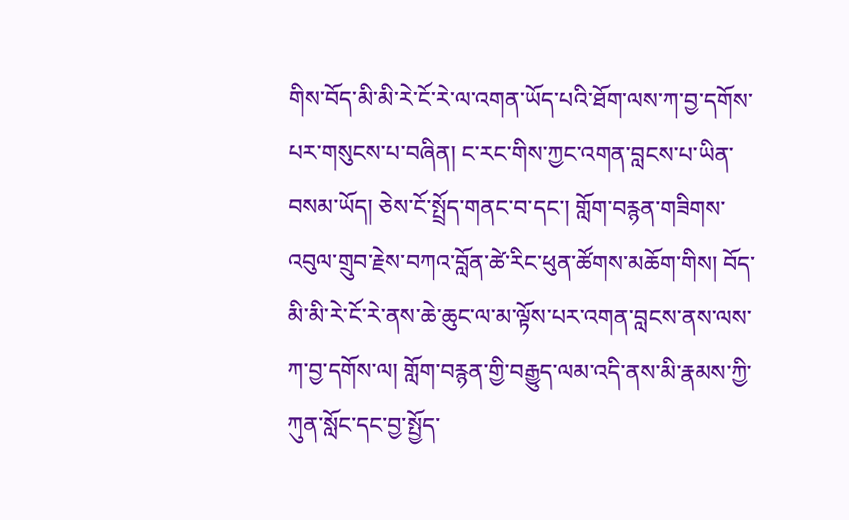གིས་བོད་མི་མི་རེ་ངོ་རེ་ལ་འགན་ཡོད་པའི་ཐོག་ལས་ཀ་བྱ་དགོས་པར་གསུངས་པ་བཞིན། ང་རང་གིས་ཀྱང་འགན་བླངས་པ་ཡིན་བསམ་ཡོད། ཅེས་ངོ་སྤྲོད་གནང་བ་དང་། གློག་བརྙན་གཟིགས་འབུལ་གྲུབ་རྗེས་བཀའ་བློན་ཚེ་རིང་ཕུན་ཚོགས་མཆོག་གིས། བོད་མི་མི་རེ་ངོ་རེ་ནས་ཆེ་ཆུང་ལ་མ་ལྟོས་པར་འགན་བླངས་ནས་ལས་ཀ་བྱ་དགོས་ལ། གློག་བརྙན་གྱི་བརྒྱུད་ལམ་འདི་ནས་མི་རྣམས་ཀྱི་ཀུན་སློང་དང་བྱ་སྤྱོད་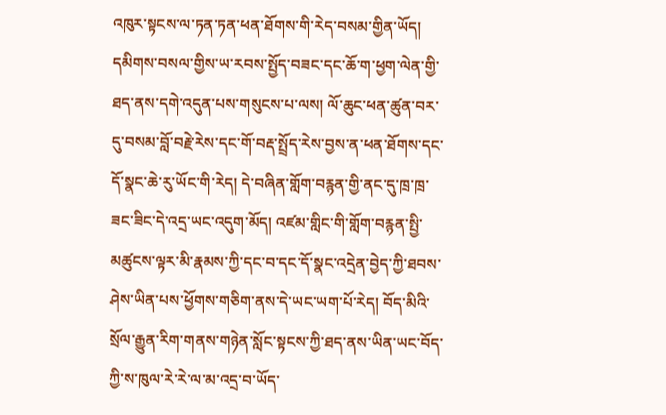འཁུར་སྟངས་ལ་ཏན་ཏན་ཕན་ཐོགས་གི་རེད་བསམ་གྱིན་ཡོད། དམིགས་བསལ་གྱིས་ཡ་རབས་སྤྱོད་བཟང་དང་ཆོ་ག་ཕྱག་ལེན་གྱི་ཐད་ནས་དགེ་འདུན་པས་གསུངས་པ་ལས། ལོ་ཆུང་ཕན་ཚུན་བར་དུ་བསམ་བློ་བརྗེ་རེས་དང་གོ་བརྡ་སྤྲོད་རེས་བྱས་ན་ཕན་ཐོགས་དང་དོ་སྣང་ཆེ་རུ་ཡོང་གི་རེད། དེ་བཞིན་གློག་བརྙན་གྱི་ནང་དུ་ཁྲ་ཁྲ་ཟང་ཟིང་དེ་འདྲ་ཡང་འདུག་མོད། འཛམ་གླིང་གི་གློག་བརྙན་སྤྱི་མཚུངས་ལྟར་མི་རྣམས་ཀྱི་དང་བ་དང་དོ་སྣང་འདྲེན་བྱེད་ཀྱི་ཐབས་ཤེས་ཡིན་པས་ཕྱོགས་གཅིག་ནས་དེ་ཡང་ཡག་པོ་རེད། བོད་མིའི་སྲོལ་རྒྱུན་རིག་གནས་གཉེན་སློང་སྟངས་ཀྱི་ཐད་ནས་ཡིན་ཡང་བོད་ཀྱི་ས་ཁུལ་རེ་རེ་ལ་མ་འདྲ་བ་ཡོད་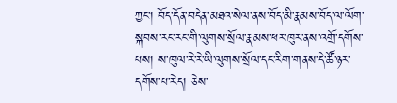ཀྱང་། བོད་དོན་བདེན་མཐའ་སེལ་ནས་བོད་མི་རྣམས་བོད་ལ་ལོག་སྐབས་རང་རང་གི་ལུགས་སྲོལ་རྣམས་ཕར་ཁུར་ནས་འགྲོ་དགོས་པས། ས་ཁུལ་རེ་རེ་ཡི་ལུགས་སྲོལ་དང་རིག་གནས་དེ་ཚོ་ཉར་དགོས་པ་རེད། ཅེས་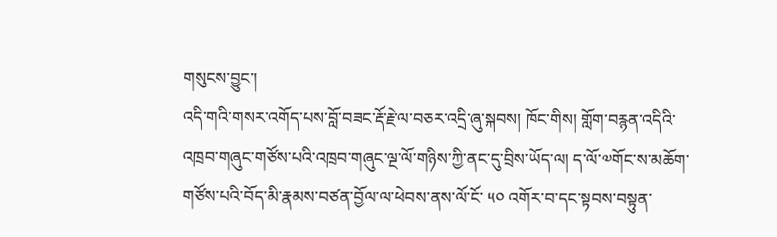གསུངས་བྱུང་།
འདི་གའི་གསར་འགོད་པས་བློ་བཟང་རྡོ་རྗེ་ལ་བཅར་འདྲི་ཞུ་སྐབས། ཁོང་གིས། གློག་བརྙན་འདིའི་འཁྲབ་གཞུང་གཙོས་པའི་འཁྲབ་གཞུང་ལྔ་ལོ་གཉིས་ཀྱི་ནང་དུ་བྲིས་ཡོད་ལ། ད་ལོ་༧གོང་ས་མཆོག་གཙོས་པའི་བོད་མི་རྣམས་བཙན་བྱོལ་ལ་ཕེབས་ནས་ལོ་ངོ་ ༥༠ འགོར་བ་དང་སྟབས་བསྟུན་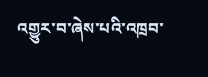འགྱུར་བ་ཞེས་པའི་འཁྲབ་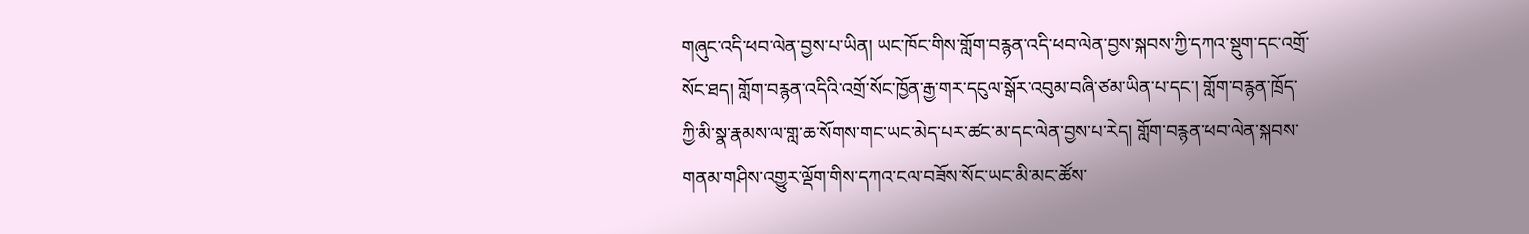གཞུང་འདི་ཕབ་ལེན་བྱས་པ་ཡིན། ཡང་ཁོང་གིས་གློག་བརྙན་འདི་ཕབ་ལེན་བྱས་སྐབས་ཀྱི་དཀའ་སྡུག་དང་འགྲོ་སོང་ཐད། གློག་བརྙན་འདིའི་འགྲོ་སོང་ཁྱོན་རྒྱ་གར་དངུལ་སྒོར་འབུམ་བཞི་ཙམ་ཡིན་པ་དང་། གློག་བརྙན་ཁྲོད་ཀྱི་མི་སྣ་རྣམས་ལ་གླ་ཆ་སོགས་གང་ཡང་མེད་པར་ཚང་མ་དང་ལེན་བྱས་པ་རེད། གློག་བརྙན་ཕབ་ལེན་སྐབས་གནམ་གཤིས་འགྱུར་ལྡོག་གིས་དཀའ་ངལ་བཟོས་སོང་ཡང་མི་མང་ཚོས་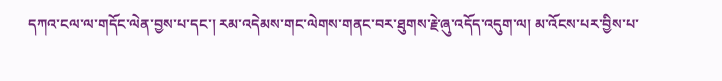དཀའ་ངལ་ལ་གདོང་ལེན་བྱས་པ་དང་། རམ་འདེམས་གང་ལེགས་གནང་བར་ཐུགས་རྗེ་ཞུ་འདོད་འདུག་ལ། མ་འོངས་པར་བྱིས་པ་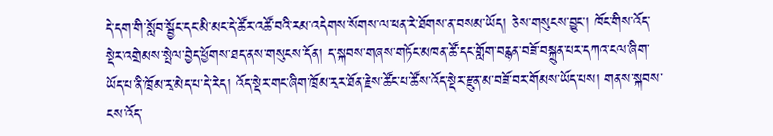དེ་དག་གི་སློབ་སྦྱོང་དང་མི་མང་དེ་ཚོར་འཚོ་བའི་རམ་འདེགས་སོགས་ལ་ཕན་རེ་ཐོགས་ན་བསམ་ཡོད། ཅེས་གསུངས་བྱུང་། ཁོང་གིས་འོད་སྡེར་འགྲེམས་སྤེལ་བྱེད་ཕྱོགས་ཐད་ནས་གསུངས་དོན། ད་སྐབས་གཞས་གཏོང་མཁན་ཚོ་དང་གློག་བརྙན་བཟོ་བསྐྲུན་པར་དཀའ་ངལ་ཞིག་ཡོད་པ་ནི་ཁྲོམ་རྭ་མེད་པ་དེ་རེད། འོད་སྡེར་གང་ཞིག་ཁྲོམ་རྭར་ཐོན་རྗེས་ཚོང་པ་ཚོས་འོད་སྡེར་རྫུན་མ་བཟོ་བར་གོམས་ཡོད་པས། གནས་སྐབས་ངས་འོད་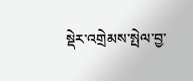སྡེར་འགྲེམས་སྤེལ་བྱ་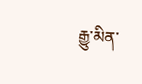རྒྱུ་མིན་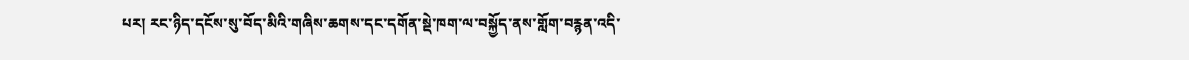པར། རང་ཉིད་དངོས་སུ་བོད་མིའི་གཞིས་ཆགས་དང་དགོན་སྡེ་ཁག་ལ་བསྐྱོད་ནས་གློག་བརྙན་འདི་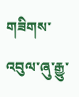གཟིགས་འབུལ་ཞུ་རྒྱུ་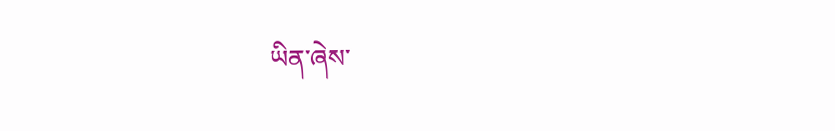ཡིན་ཞེས་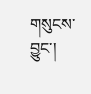གསུངས་བྱུང་།